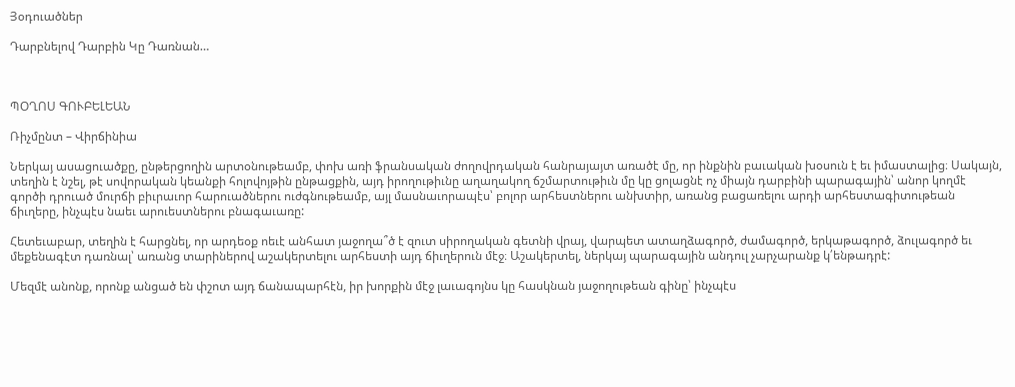Յօդուածներ

Դարբնելով Դարբին Կը Դառնան…



ՊՕՂՈՍ ԳՈՒԲԵԼԵԱՆ

Ռիչմընտ – Վիրճինիա

Ներկայ ասացուածքը, ընթերցողին արտօնութեամբ, փոխ առի ֆրանսական ժողովրդական հանրայայտ առածէ մը, որ ինքնին բաւական խօսուն է եւ իմաստալից։ Սակայն, տեղին է նշել, թէ սովորական կեանքի հոլովոյթին ընթացքին, այդ իրողութիւնը աղաղակող ճշմարտութիւն մը կը ցոլացնէ ոչ միայն դարբինի պարագային՝ անոր կողմէ գործի դրուած մուրճի բիւրաւոր հարուածներու ուժգնութեամբ, այլ մասնաւորապէս՝ բոլոր արհեստներու անխտիր, առանց բացառելու արդի արհեստագիտութեան ճիւղերը, ինչպէս նաեւ արուեստներու բնագաւառը:

Հետեւաբար, տեղին է հարցնել, որ արդեօք ոեւէ անհատ յաջողա՞ծ է զուտ սիրողական գետնի վրայ, վարպետ ատաղձագործ, ժամագործ, երկաթագործ, ձուլագործ եւ մեքենագէտ դառնալ՝ առանց տարիներով աշակերտելու արհեստի այդ ճիւղերուն մէջ։ Աշակերտել, ներկայ պարագային անդուլ չարչարանք կ՛ենթադրէ:

Մեզմէ անոնք, որոնք անցած են փշոտ այդ ճանապարհէն, իր խորքին մէջ լաւագոյնս կը հասկնան յաջողութեան գինը՝ ինչպէս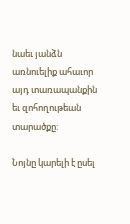նաեւ յանձն առնուելիք ահաւոր այդ տառապանքին եւ զոհողութեան տարածքը:

Նոյնը կարելի է ըսել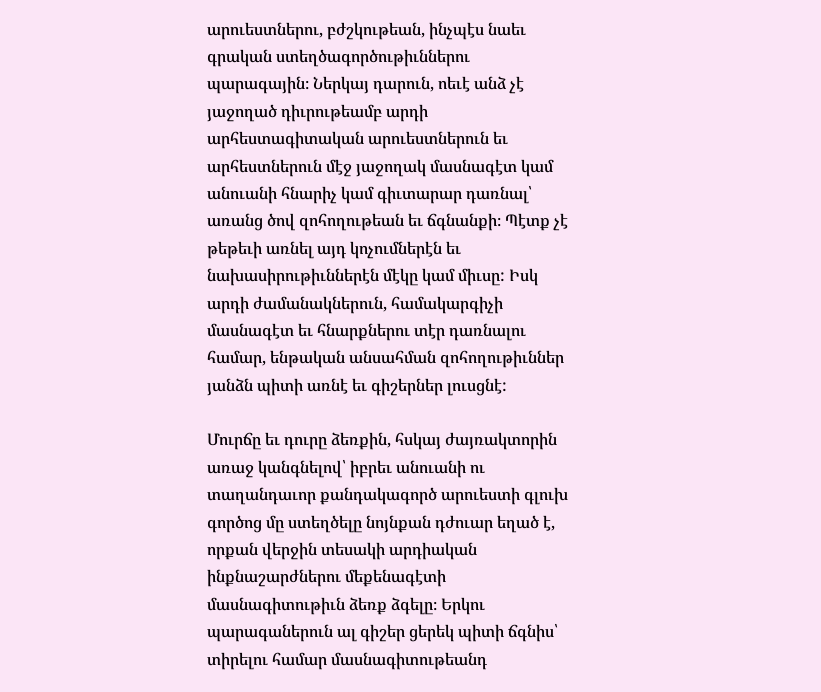արուեստներու, բժշկութեան, ինչպէս նաեւ գրական ստեղծագործութիւններու պարագային։ Ներկայ դարուն, ոեւէ անձ չէ յաջողած դիւրութեամբ արդի արհեստագիտական արուեստներուն եւ արհեստներուն մէջ յաջողակ մասնագէտ կամ անուանի հնարիչ կամ գիւտարար դառնալ՝ առանց ծով զոհողութեան եւ ճգնանքի։ Պէտք չէ թեթեւի առնել այդ կոչումներէն եւ նախասիրութիւններէն մէկը կամ միւսը: Իսկ արդի ժամանակներուն, համակարգիչի մասնագէտ եւ հնարքներու տէր դառնալու համար, ենթական անսահման զոհողութիւններ յանձն պիտի առնէ եւ գիշերներ լուսցնէ:

Մուրճը եւ դուրը ձեռքին, հսկայ ժայռակտորին առաջ կանգնելով՝ իբրեւ անուանի ու տաղանդաւոր քանդակագործ արուեստի գլուխ գործոց մը ստեղծելը նոյնքան դժուար եղած է, որքան վերջին տեսակի արդիական ինքնաշարժներու մեքենագէտի մասնագիտութիւն ձեռք ձգելը։ Երկու պարագաներուն ալ գիշեր ցերեկ պիտի ճգնիս՝ տիրելու համար մասնագիտութեանդ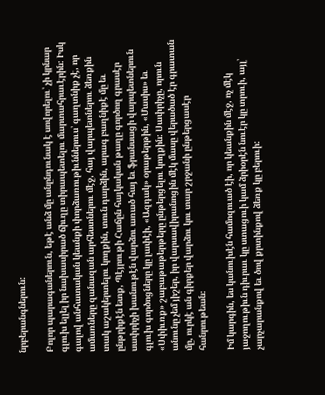նրբերանգներուն:

Բոլոր պարագաներուն, եթէ անձ մը անընդունակ է սովորելու՝ չի կրնար գլուխ ելլել իր նախասիրած ճիւղը տիրապետելու մարտահրաւէրին: Իսկ գալով անհատական կեանքի փորձառութիւններուս՝ գաղտնիք չէ, որ ամառները զանազան արհեստներու մէջ, հայ վարպետներու ձեռքին տակ աշակերտելու կողքին, տուն դարձին, արագ բաղնիքէ մը եւ ընթրիքէն ետք, Պէյրութի Հաճըն հայկական թաղը գործող գրասէր սափրիչի խանութէն վարձու առած հայ եւ ֆրանսացի վարպետներուն գլուխ գործոցները կը լափէի, «Ազդակ» օրաթերթին, «Մասիս» եւ «Սփիւռք» շաբաթաթերթերը ընթերցելու կողքին: Սափրիչը, որուն անունը չեմ յիշեր, իր վարսավիրանոցին մէկ մասը վերածած էր գրատան մը, ուրկէ ան գիրքեր վարձու կու տար շրջանի ընթերցասէր հանրութեան։

Իմ կարգին, ես կանուխէն համոզուած էի, որ կեանքին մէջ, ոչ մէկ յաջողութիւն դիւրաւ կը ստացուի կամ ձրիօրէն նուէր կը տրուի, այլ՝ չարչարանքով եւ ծով քրտինքով ձեռք կը բերուի: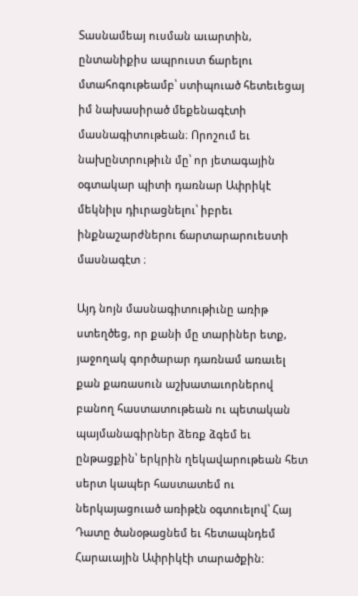Տասնամեայ ուսման աւարտին, ընտանիքիս ապրուստ ճարելու մտահոգութեամբ՝ ստիպուած հետեւեցայ իմ նախասիրած մեքենագէտի մասնագիտութեան։ Որոշում եւ նախընտրութիւն մը՝ որ յետագային օգտակար պիտի դառնար Ափրիկէ մեկնիլս դիւրացնելու՝ իբրեւ ինքնաշարժներու ճարտարարուեստի մասնագէտ ։

Այդ նոյն մասնագիտութիւնը առիթ ստեղծեց, որ քանի մը տարիներ ետք, յաջողակ գործարար դառնամ առաւել քան քառասուն աշխատաւորներով բանող հաստատութեան ու պետական պայմանագիրներ ձեռք ձգեմ եւ ընթացքին՝ երկրին ղեկավարութեան հետ սերտ կապեր հաստատեմ ու ներկայացուած առիթէն օգտուելով՝ Հայ Դատը ծանօթացնեմ եւ հետապնդեմ Հարաւային Ափրիկէի տարածքին: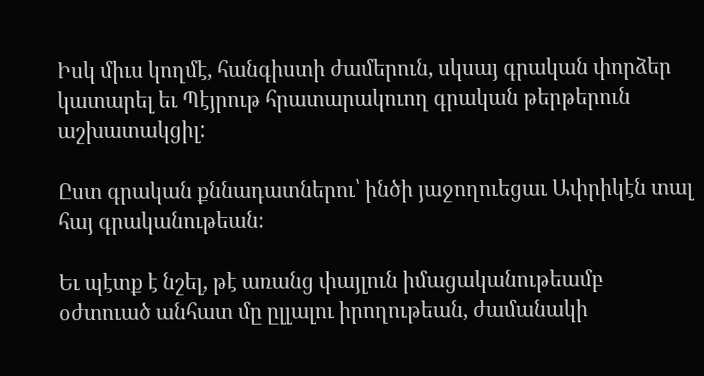Իսկ միւս կողմէ, հանգիստի ժամերուն, սկսայ գրական փորձեր կատարել եւ Պէյրութ հրատարակուող գրական թերթերուն աշխատակցիլ:

Ըստ գրական քննադատներու՝ ինծի յաջողուեցաւ Ափրիկէն տալ հայ գրականութեան։

Եւ պէտք է նշել, թէ առանց փայլուն իմացականութեամբ օժտուած անհատ մը ըլլալու իրողութեան, ժամանակի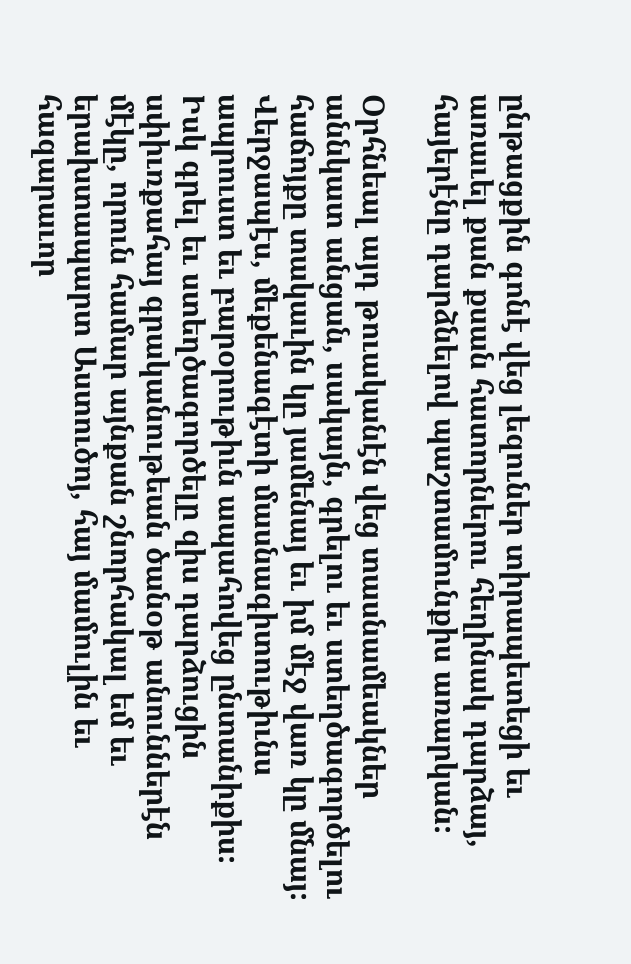ընթացքին գոնէ վեց լեզուներ տիրապետեցի եւ առաւել քան քսան հատորներու հեղինակ դարձայ, հայերէնը դարձնելով պաշտամունքիս առարկան։

Օրհնեալ այդ թուականէն վեց տասնամեակներ աննկատ անցան, սակայն, գրելու եւ ստեղծագործելու հաճոյքը տակաւին կը յամենայ եւ իմ մէջ վառ կը մնայ։ Վերջապէս, մեքենագէտի մասնագիտութիւնս ապրուստ եւ բարօրութիւն ապահովեց ընտանիքիս։ Իսկ գրել եւ ստեղծագործելը զիս դարձուցին սփիւռքահայ գրականութեան ծանօթ անուններէն մէկը, որուն համար այնքան շնորհակալ եմ եւ երախտապարտ Աստուծոյ, հայ մամուլին եւ հազարաւոր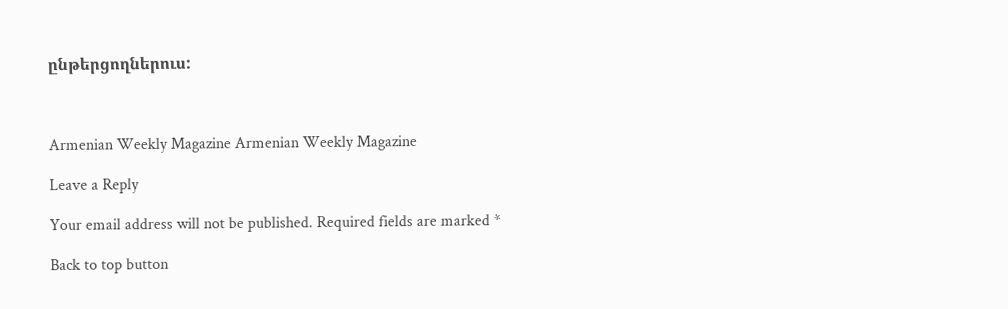ընթերցողներուս:



Armenian Weekly Magazine Armenian Weekly Magazine

Leave a Reply

Your email address will not be published. Required fields are marked *

Back to top button